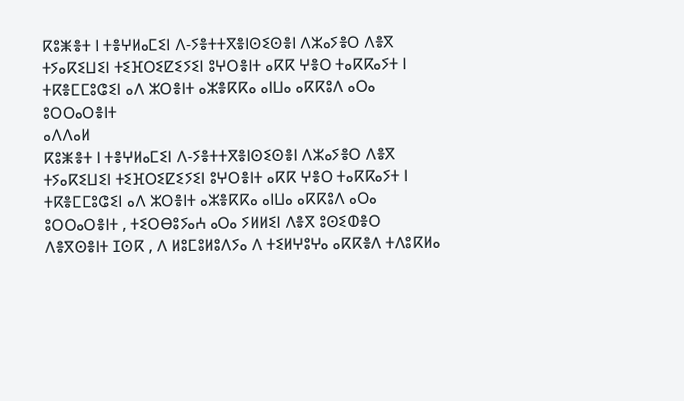ⴽⵓⵥⴻⵜ ⵏ ⵜⴻⵖⵍⴰⵎⵉⵏ ⴷ-ⵢⴻⵜⵜⴳⴻⵏⵙⵉⵙⴻⵏ ⴷⵣⴰⵢⴻⵔ ⴷⴻⴳ ⵜⵢⴰⴽⵉⵡⵉⵏ ⵜⵉⴼⵔⵉⵇⵉⵢⵉⵏ ⵓⵖⵔⴻⵏⵜ ⴰⴽⴽ ⵖⴻⵔ ⵜⴰⴽⴽⴰⵢⵜ ⵏ ⵜⴽⴻⵎⵎⵓⵛⵉⵏ ⴰⴷ ⵣⵔⴻⵏⵜ ⴰⵣⴻⴽⴽⴰ ⴰⵏⵡⴰ ⴰⴽⴽⵓⴷ ⴰⵔⴰ ⵓⵔⵔⴰⵔⴻⵏⵜ
ⴰⴷⴷⴰⵍ
ⴽⵓⵥⴻⵜ ⵏ ⵜⴻⵖⵍⴰⵎⵉⵏ ⴷ-ⵢⴻⵜⵜⴳⴻⵏⵙⵉⵙⴻⵏ ⴷⵣⴰⵢⴻⵔ ⴷⴻⴳ ⵜⵢⴰⴽⵉⵡⵉⵏ ⵜⵉⴼⵔⵉⵇⵉⵢⵉⵏ ⵓⵖⵔⴻⵏⵜ ⴰⴽⴽ ⵖⴻⵔ ⵜⴰⴽⴽⴰⵢⵜ ⵏ ⵜⴽⴻⵎⵎⵓⵛⵉⵏ ⴰⴷ ⵣⵔⴻⵏⵜ ⴰⵣⴻⴽⴽⴰ ⴰⵏⵡⴰ ⴰⴽⴽⵓⴷ ⴰⵔⴰ ⵓⵔⵔⴰⵔⴻⵏⵜ , ⵜⵉⵔⴱⵓⵢⴰⵄ ⴰⵔⴰ ⵢⵍⵍⵉⵏ ⴷⴻⴳ ⵓⵙⵉⵀⴻⵔ ⴷⴻⴳⵙⴻⵏⵜ ⵊⵙⴽ , ⴷ ⵍⵓⵎⵓⵍⵓⴷⵢⴰ ⴷ ⵜⵉⵍⵖⵓⵖⴰ ⴰⴽⴽⴻⴷ ⵜⴷⵓⴽⵍⴰ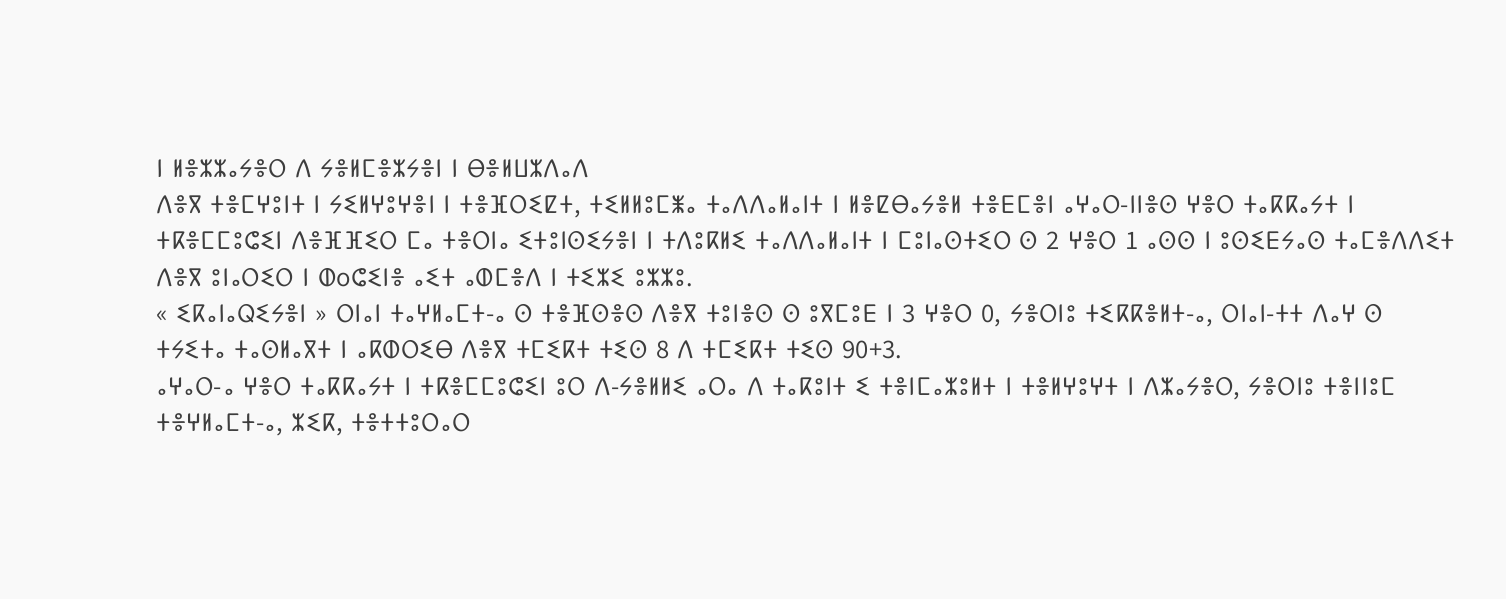ⵏ ⵍⴻⵣⵣⴰⵢⴻⵔ ⴷ ⵢⴻⵍⵎⴻⵣⵢⴻⵏ ⵏ ⴱⴻⵍⵡⵣⴷⴰⴷ
ⴷⴻⴳ ⵜⴻⵎⵖⵓⵏⵜ ⵏ ⵢⵉⵍⵖⵓⵖⴻⵏ ⵏ ⵜⴻⴼⵔⵉⵇⵜ, ⵜⵉⵍⵍⵓⵎⵥⴰ ⵜⴰⴷⴷⴰⵍⴰⵏⵜ ⵏ ⵍⴻⵇⴱⴰⵢⴻⵍ ⵜⴻⴹⵎⴻⵏ ⴰⵖⴰⵔ-ⵏⵏⴻⵙ ⵖⴻⵔ ⵜⴰⴽⴽⴰⵢⵜ ⵏ ⵜⴽⴻⵎⵎⵓⵛⵉⵏ ⴷⴻⴼⴼⵉⵔ ⵎⴰ ⵜⴻⵔⵏⴰ ⵉⵜⵓⵏⵙⵉⵢⴻⵏ ⵏ ⵜⴷⵓⴽⵍⵉ ⵜⴰⴷⴷⴰⵍⴰⵏⵜ ⵏ ⵎⵓⵏⴰⵙⵜⵉⵔ ⵙ 2 ⵖⴻⵔ 1 ⴰⵙⵙ ⵏ ⵓⵙⵉⴹⵢⴰⵙ ⵜⴰⵎⴻⴷⴷⵉⵜ ⴷⴻⴳ ⵓⵏⴰⵔⵉⵔ ⵏ ⵀoⵛⵉⵏⴻ ⴰⵉⵜ ⴰⵀⵎⴻⴷ ⵏ ⵜⵉⵣⵉ ⵓⵣⵣⵓ.
« ⵉⴽⴰⵏⴰⵕⵉⵢⴻⵏ » ⵔⵏⴰⵏ ⵜⴰⵖⵍⴰⵎⵜ-ⴰ ⵙ ⵜⴻⴼⵙⴻⵙ ⴷⴻⴳ ⵜⵓⵏⴻⵙ ⵙ ⵓⴳⵎⵓⴹ ⵏ 3 ⵖⴻⵔ 0, ⵢⴻⵔⵏⵓ ⵜⵉⴽⴽⴻⵍⵜ-ⴰ, ⵔⵏⴰⵏ-ⵜⵜ ⴷⴰⵖ ⵙ ⵜⵢⵉⵜⴰ ⵜⴰⵙⵍⴰⴳⵜ ⵏ ⴰⴽⵀⵔⵉⴱ ⴷⴻⴳ ⵜⵎⵉⴽⵜ ⵜⵉⵙ 8 ⴷ ⵜⵎⵉⴽⵜ ⵜⵉⵙ 90+3.
ⴰⵖⴰⵔ-ⴰ ⵖⴻⵔ ⵜⴰⴽⴽⴰⵢⵜ ⵏ ⵜⴽⴻⵎⵎⵓⵛⵉⵏ ⵓⵔ ⴷ-ⵢⴻⵍⵍⵉ ⴰⵔⴰ ⴷ ⵜⴰⴽⵓⵏⵜ ⵉ ⵜⴻⵏⵎⴰⵣⵓⵍⵜ ⵏ ⵜⴻⵍⵖⵓⵖⵜ ⵏ ⴷⵣⴰⵢⴻⵔ, ⵢⴻⵔⵏⵓ ⵜⴻⵏⵏⵓⵎ ⵜⴻⵖⵍⴰⵎⵜ-ⴰ, ⵣⵉⴽ, ⵜⴻⵜⵜⵓⵔⴰⵔ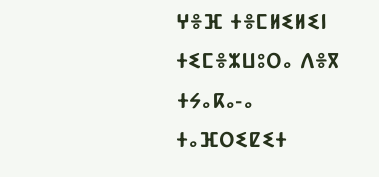ⵖⴻⴼ ⵜⴻⵎⵍⵉⵍⵉⵏ ⵜⵉⵎⴻⵣⵡⵓⵔⴰ ⴷⴻⴳ ⵜⵢⴰⴽⴰ-ⴰ ⵜⴰⴼⵔⵉⵇⵉⵜ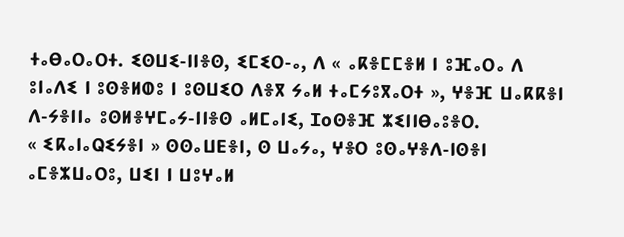ⵜⴰⴱⴰⵔⴰⵔⵜ. ⵉⵙⵡⵉ-ⵏⵏⴻⵙ, ⵉⵎⵉⵔ-ⴰ, ⴷ « ⴰⴽⴻⵎⵎⴻⵍ ⵏ ⵓⴼⴰⵔⴰ ⴷ ⵓⵏⴰⴷⵉ ⵏ ⵓⵙⴻⵍⵀⵓ ⵏ ⵓⵙⵡⵉⵔ ⴷⴻⴳ ⵢⴰⵍ ⵜⴰⵎⵢⵓⴳⴰⵔⵜ », ⵖⴻⴼ ⵡⴰⴽⴽⴻⵏ ⴷ-ⵢⴻⵏⵏⴰ ⵓⵙⵍⴻⵖⵎⴰⵢ-ⵏⵏⴻⵙ ⴰⵍⵎⴰⵏⵉ, ⵊoⵙⴻⴼ ⵣⵉⵏⵏⴱⴰⵓⴻⵔ.
« ⵉⴽⴰⵏⴰⵕⵉⵢⴻⵏ » ⵙⵙⴰⵡⴹⴻⵏ, ⵙ ⵡⴰⵢⴰ, ⵖⴻⵔ ⵓⵙⴰⵖⴻⴷ-ⵏⵙⴻⵏ ⴰⵎⴻⵣⵡⴰⵔⵓ, ⵡⵉⵏ ⵏ ⵡⵓⵖⴰⵍ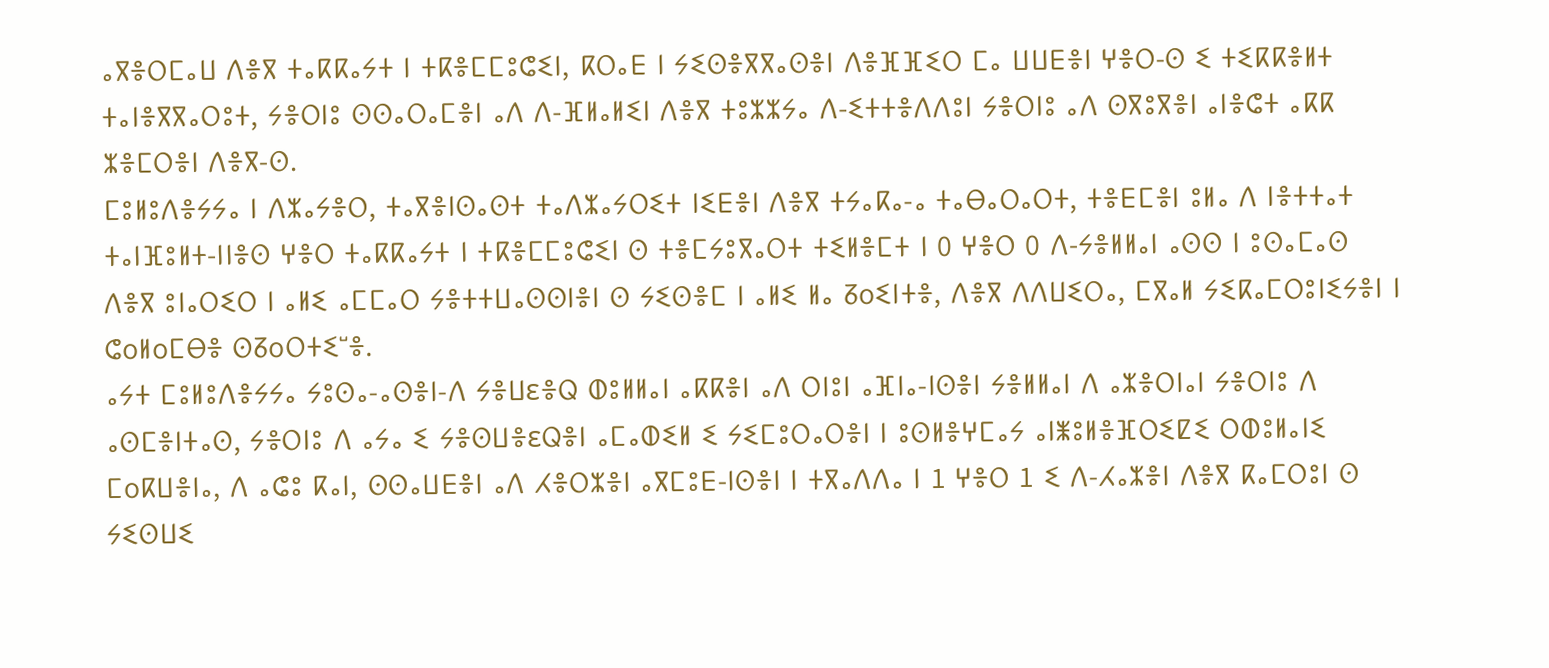ⴰⴳⴻⵔⵎⴰⵡ ⴷⴻⴳ ⵜⴰⴽⴽⴰⵢⵜ ⵏ ⵜⴽⴻⵎⵎⵓⵛⵉⵏ, ⴽⵔⴰⴹ ⵏ ⵢⵉⵙⴻⴳⴳⴰⵙⴻⵏ ⴷⴻⴼⴼⵉⵔ ⵎⴰ ⵡⵡⴹⴻⵏ ⵖⴻⵔ-ⵙ ⵉ ⵜⵉⴽⴽⴻⵍⵜ ⵜⴰⵏⴻⴳⴳⴰⵔⵓⵜ, ⵢⴻⵔⵏⵓ ⵙⵙⴰⵔⴰⵎⴻⵏ ⴰⴷ ⴷ-ⴼⵍⴰⵍⵉⵏ ⴷⴻⴳ ⵜⵓⵣⵣⵢⴰ ⴷ-ⵉⵜⵜⴻⴷⴷⵓⵏ ⵢⴻⵔⵏⵓ ⴰⴷ ⵙⴳⵓⴳⴻⵏ ⴰⵏⴻⵛⵜ ⴰⴽⴽ ⵣⴻⵎⵔⴻⵏ ⴷⴻⴳ-ⵙ.
ⵎⵓⵍⵓⴷⴻⵢⵢⴰ ⵏ ⴷⵣⴰⵢⴻⵔ, ⵜⴰⴳⴻⵏⵙⴰⵙⵜ ⵜⴰⴷⵣⴰⵢⵔⵉⵜ ⵏⵉⴹⴻⵏ ⴷⴻⴳ ⵜⵢⴰⴽⴰ-ⴰ ⵜⴰⴱⴰⵔⴰⵔⵜ, ⵜⴻⴹⵎⴻⵏ ⵓⵍⴰ ⴷ ⵏⴻⵜⵜⴰⵜ ⵜⴰⵏⴼⵓⵍⵜ-ⵏⵏⴻⵙ ⵖⴻⵔ ⵜⴰⴽⴽⴰⵢⵜ ⵏ ⵜⴽⴻⵎⵎⵓⵛⵉⵏ ⵙ ⵜⴻⵎⵢⵓⴳⴰⵔⵜ ⵜⵉⵍⴻⵎⵜ ⵏ 0 ⵖⴻⵔ 0 ⴷ-ⵢⴻⵍⵍⴰⵏ ⴰⵙⵙ ⵏ ⵓⵙⴰⵎⴰⵙ ⴷⴻⴳ ⵓⵏⴰⵔⵉⵔ ⵏ ⴰⵍⵉ ⴰⵎⵎⴰⵔ ⵢⴻⵜⵜⵡⴰⵙⵙⵏⴻⵏ ⵙ ⵢⵉⵙⴻⵎ ⵏ ⴰⵍⵉ ⵍⴰ ⵒoⵉⵏⵜⴻ, ⴷⴻⴳ ⴷⴷⵡⵉⵔⴰ, ⵎⴳⴰⵍ ⵢⵉⴽⴰⵎⵔⵓⵏⵉⵢⴻⵏ ⵏ ⵛoⵍoⵎⴱⴻ ⵙⵒoⵔⵜⵉⵯⴻ.
ⴰⵢⵜ ⵎⵓⵍⵓⴷⴻⵢⵢⴰ ⵢⵓⵙⴰ-ⴰⵙⴻⵏ-ⴷ ⵢⴻⵡɛⴻⵕ ⵀⵓⵍⵍⴰⵏ ⴰⴽⴽⴻⵏ ⴰⴷ ⵔⵏⵓⵏ ⴰⴼⵏⴰ-ⵏⵙⴻⵏ ⵢⴻⵍⵍⴰⵏ ⴷ ⴰⵣⴻⵔⵏⴰⵏ ⵢⴻⵔⵏⵓ ⴷ ⴰⵙⵎⴻⵏⵜⴰⵙ, ⵢⴻⵔⵏⵓ ⴷ ⴰⵢⴰ ⵉ ⵢⴻⵙⵡⴻɛⵕⴻⵏ ⴰⵎⴰⵀⵉⵍ ⵉ ⵢⵉⵎⵓⵔⴰⵔⴻⵏ ⵏ ⵓⵙⵍⴻⵖⵎⴰⵢ ⴰⵏⵥⵓⵍⴻⴼⵔⵉⵇⵉ ⵔⵀⵓⵍⴰⵏⵉ ⵎoⴽⵡⴻⵏⴰ, ⴷ ⴰⵛⵓ ⴽⴰⵏ, ⵙⵙⴰⵡⴹⴻⵏ ⴰⴷ ⵃⴻⵔⵣⴻⵏ ⴰⴳⵎⵓⴹ-ⵏⵙⴻⵏ ⵏ ⵜⴳⴰⴷⴷⴰ ⵏ 1 ⵖⴻⵔ 1 ⵉ ⴷ-ⵃⴰⵣⴻⵏ ⴷⴻⴳ ⴽⴰⵎⵔⵓⵏ ⵙ ⵢⵉⵙⵡⵉ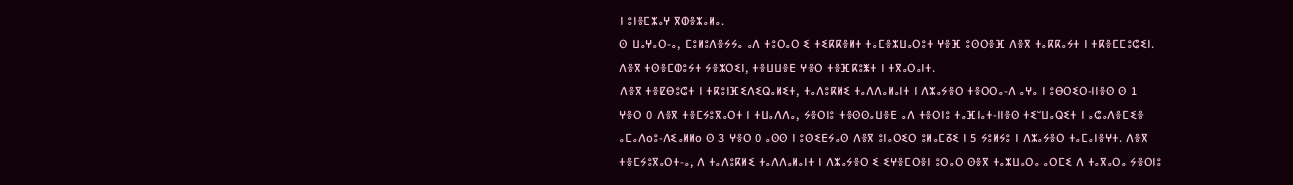ⵏ ⵓⵏⴻⵎⵣⴰⵖ ⴳⵀⴻⵣⴰⵍⴰ.
ⵙ ⵡⴰⵖⴰⵔ-ⴰ, ⵎⵓⵍⵓⴷⴻⵢⵢⴰ ⴰⴷ ⵜⵓⵔⴰⵔ ⵉ ⵜⵉⴽⴽⴻⵍⵜ ⵜⴰⵎⴻⵣⵡⴰⵔⵓⵜ ⵖⴻⴼ ⵓⵙⵔⴻⴼ ⴷⴻⴳ ⵜⴰⴽⴽⴰⵢⵜ ⵏ ⵜⴽⴻⵎⵎⵓⵛⵉⵏ. ⴷⴻⴳ ⵜⵙⴻⵎⵀⵓⵢⵜ ⵢⴻⵣⵔⵉⵏ, ⵜⴻⵡⵡⴻⴹ ⵖⴻⵔ ⵜⴻⴼⴽⵓⵥⵜ ⵏ ⵜⴳⴰⵔⴰⵏⵜ.
ⴷⴻⴳ ⵜⴻⵇⴱⵓⵛⵜ ⵏ ⵜⴽⵓⵏⴼⵉⴷⵉⵕⴰⵍⵉⵜ, ⵜⴰⴷⵓⴽⵍⵉ ⵜⴰⴷⴷⴰⵍⴰⵏⵜ ⵏ ⴷⵣⴰⵢⴻⵔ ⵜⴻⵔⵔⴰ-ⴷ ⴰⵖⴰ ⵏ ⵓⴱⵔⵉⵔ-ⵏⵏⴻⵙ ⵙ 1 ⵖⴻⵔ 0 ⴷⴻⴳ ⵜⴻⵎⵢⵓⴳⴰⵔⵜ ⵏ ⵜⵡⴰⴷⴷⴰ, ⵢⴻⵔⵏⵓ ⵜⴻⵙⵙⴰⵡⴻⴹ ⴰⴷ ⵜⴻⵔⵏⵓ ⵜⴰⴼⵏⴰⵜ-ⵏⵏⴻⵙ ⵜⵉⵯⵡⴰⵕⵉⵜ ⵏ ⴰⵛⴰⴷⴻⵎⵉⴻ ⴰⵎⴰⴷoⵓ-ⴷⵉⴰⵍⵍo ⵙ 3 ⵖⴻⵔ 0 ⴰⵙⵙ ⵏ ⵓⵙⵉⴹⵢⴰⵙ ⴷⴻⴳ ⵓⵏⴰⵔⵉⵔ ⵓⵍⴰⵎⵒⵉ ⵏ 5 ⵢⵓⵍⵢⵓ ⵏ ⴷⵣⴰⵢⴻⵔ ⵜⴰⵎⴰⵏⴻⵖⵜ. ⴷⴻⴳ ⵜⴻⵎⵢⵓⴳⴰⵔⵜ-ⴰ, ⴷ ⵜⴰⴷⵓⴽⵍⵉ ⵜⴰⴷⴷⴰⵍⴰⵏⵜ ⵏ ⴷⵣⴰⵢⴻⵔ ⵉ ⵉⵖⴻⵎⵔⴻⵏ ⵓⵔⴰⵔ ⵙⴻⴳ ⵜⴰⵣⵡⴰⵔⴰ ⴰⵔⵎⵉ ⴷ ⵜⴰⴳⴰⵔⴰ ⵢⴻⵔⵏⵓ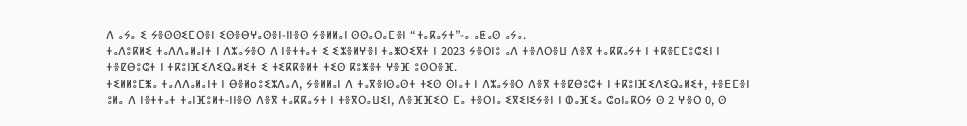ⴷ ⴰⵢⴰ ⵉ ⵢⴻⵙⵙⵉⵎⵔⴻⵏ ⵉⵙⴻⴱⵖⴰⵙⴻⵏ-ⵏⵏⴻⵙ ⵢⴻⵍⵍⴰⵏ ⵙⵙⴰⵔⴰⵎⴻⵏ “ⵜⴰⴽⴰⵢⵜ”-ⴰ ⴰⵟⴰⵙ ⴰⵢⴰ.
ⵜⴰⴷⵓⴽⵍⵉ ⵜⴰⴷⴷⴰⵍⴰⵏⵜ ⵏ ⴷⵣⴰⵢⴻⵔ ⴷ ⵏⴻⵜⵜⴰⵜ ⵉ ⵉⵣⴻⵍⵖⴻⵏ ⵜⴰⵥⵔⵉⴳⵜ ⵏ 2023 ⵢⴻⵔⵏⵓ ⴰⴷ ⵜⴻⴷⵔⴻⵡ ⴷⴻⴳ ⵜⴰⴽⴽⴰⵢⵜ ⵏ ⵜⴽⴻⵎⵎⵓⵛⵉⵏ ⵏ ⵜⴻⵇⴱⵓⵛⵜ ⵏ ⵜⴽⵓⵏⴼⵉⴷⵉⵕⴰⵍⵉⵜ ⵉ ⵜⵉⴽⴽⴻⵍⵜ ⵜⵉⵙ ⴽⵓⵥⴻⵜ ⵖⴻⴼ ⵓⵙⵔⴻⴼ.
ⵜⵉⵍⵍⵓⵎⵥⴰ ⵜⴰⴷⴷⴰⵍⴰⵏⵜ ⵏ ⴱⴻⵍoⵓⵉⵣⴷⴰⴷ, ⵢⴻⵍⵍⴰⵏ ⴷ ⵜⴰⴳⴻⵏⵙⴰⵙⵜ ⵜⵉⵙ ⵙⵏⴰⵜ ⵏ ⴷⵣⴰⵢⴻⵔ ⴷⴻⴳ ⵜⴻⵇⴱⵓⵛⵜ ⵏ ⵜⴽⵓⵏⴼⵉⴷⵉⵕⴰⵍⵉⵜ, ⵜⴻⴹⵎⴻⵏ ⵓⵍⴰ ⴷ ⵏⴻⵜⵜⴰⵜ ⵜⴰⵏⴼⵓⵍⵜ-ⵏⵏⴻⵙ ⴷⴻⴳ ⵜⴰⴽⴽⴰⵢⵜ ⵏ ⵜⴻⴳⵔⴰⵡⵉⵏ, ⴷⴻⴼⴼⵉⵔ ⵎⴰ ⵜⴻⵔⵏⴰ ⵉⴳⵉⵏⵉⵢⴻⵏ ⵏ ⵀⴰⴼⵉⴰ ⵛoⵏⴰⴽⵔⵢ ⵙ 2 ⵖⴻⵔ 0, ⵙ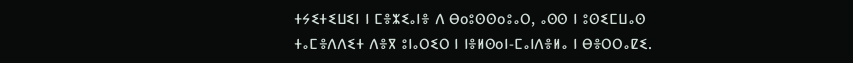ⵜⵢⵉⵜⵉⵡⵉⵏ ⵏ ⵎⴻⵣⵉⴰⵏⴻ ⴷ ⴱoⵓⵙⵙoⵓⴰⵔ, ⴰⵙⵙ ⵏ ⵓⵙⵉⵎⵡⴰⵙ ⵜⴰⵎⴻⴷⴷⵉⵜ ⴷⴻⴳ ⵓⵏⴰⵔⵉⵔ ⵏ ⵏⴻⵍⵙoⵏ-ⵎⴰⵏⴷⴻⵍⴰ ⵏ ⴱⴻⵔⵔⴰⵇⵉ.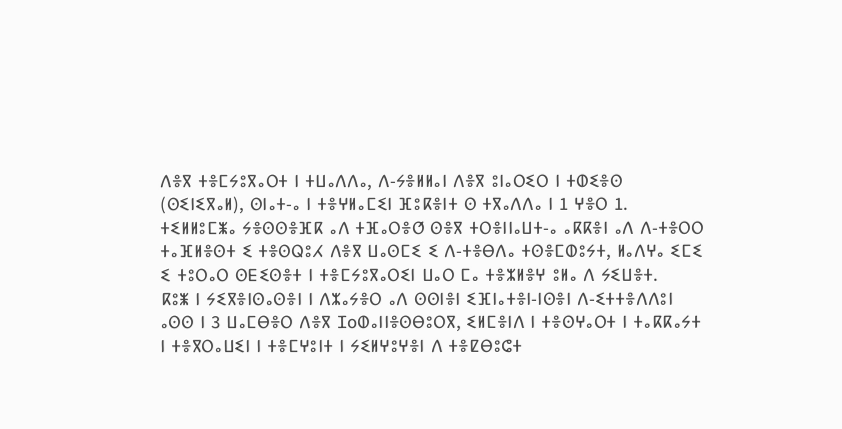ⴷⴻⴳ ⵜⴻⵎⵢⵓⴳⴰⵔⵜ ⵏ ⵜⵡⴰⴷⴷⴰ, ⴷ-ⵢⴻⵍⵍⴰⵏ ⴷⴻⴳ ⵓⵏⴰⵔⵉⵔ ⵏ ⵜⵀⵉⴻⵙ (ⵙⵉⵏⵉⴳⴰⵍ), ⵙⵏⴰⵜ-ⴰ ⵏ ⵜⴻⵖⵍⴰⵎⵉⵏ ⴼⵓⴽⴻⵏⵜ ⵙ ⵜⴳⴰⴷⴷⴰ ⵏ 1 ⵖⴻⵔ 1.
ⵜⵉⵍⵍⵓⵎⵥⴰ ⵢⴻⵙⵙⴻⴼⴽ ⴰⴷ ⵜⴼⴰⵔⴻⵚ ⵙⴻⴳ ⵜⵔⴻⵏⵏⴰⵡⵜ-ⴰ ⴰⴽⴽⴻⵏ ⴰⴷ ⴷ-ⵜⴻⵔⵔ ⵜⴰⴼⵍⴻⵙⵜ ⵉ ⵜⴻⵙⵕⵓⵃ ⴷⴻⴳ ⵡⴰⵙⵎⵉ ⵉ ⴷ-ⵜⴻⴱⴷⴰ ⵜⵙⴻⵎⵀⵓⵢⵜ, ⵍⴰⴷⵖⴰ ⵉⵎⵉ ⵉ ⵜⵓⵔⴰⵔ ⵙⴹⵉⵙⴻⵜ ⵏ ⵜⴻⵎⵢⵓⴳⴰⵔⵉⵏ ⵡⴰⵔ ⵎⴰ ⵜⴻⵣⵍⴻⵖ ⵓⵍⴰ ⴷ ⵢⵉⵡⴻⵜ.
ⴽⵓⵥ ⵏ ⵢⵉⴳⴻⵏⵙⴰⵙⴻⵏ ⵏ ⴷⵣⴰⵢⴻⵔ ⴰⴷ ⵙⵙⵏⴻⵏ ⵉⴼⵏⴰⵜⴻⵏ-ⵏⵙⴻⵏ ⴷ-ⵉⵜⵜⴻⴷⴷⵓⵏ ⴰⵙⵙ ⵏ 3 ⵡⴰⵎⴱⴻⵔ ⴷⴻⴳ ⵊoⵀⴰⵏⵏⴻⵙⴱⵓⵔⴳ, ⵉⵍⵎⴻⵏⴷ ⵏ ⵜⴻⵙⵖⴰⵔⵜ ⵏ ⵜⴰⴽⴽⴰⵢⵜ ⵏ ⵜⴻⴳⵔⴰⵡⵉⵏ ⵏ ⵜⴻⵎⵖⵓⵏⵜ ⵏ ⵢⵉⵍⵖⵓⵖⴻⵏ ⴷ ⵜⴻⵇⴱⵓⵛⵜ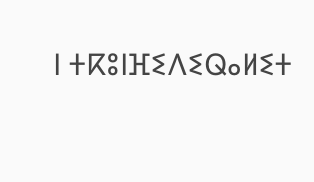ⵏ ⵜⴽⵓⵏⴼⵉⴷⵉⵕⴰⵍⵉⵜ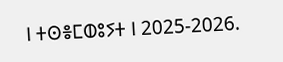ⵏ ⵜⵙⴻⵎⵀⵓⵢⵜ ⵏ 2025-2026.